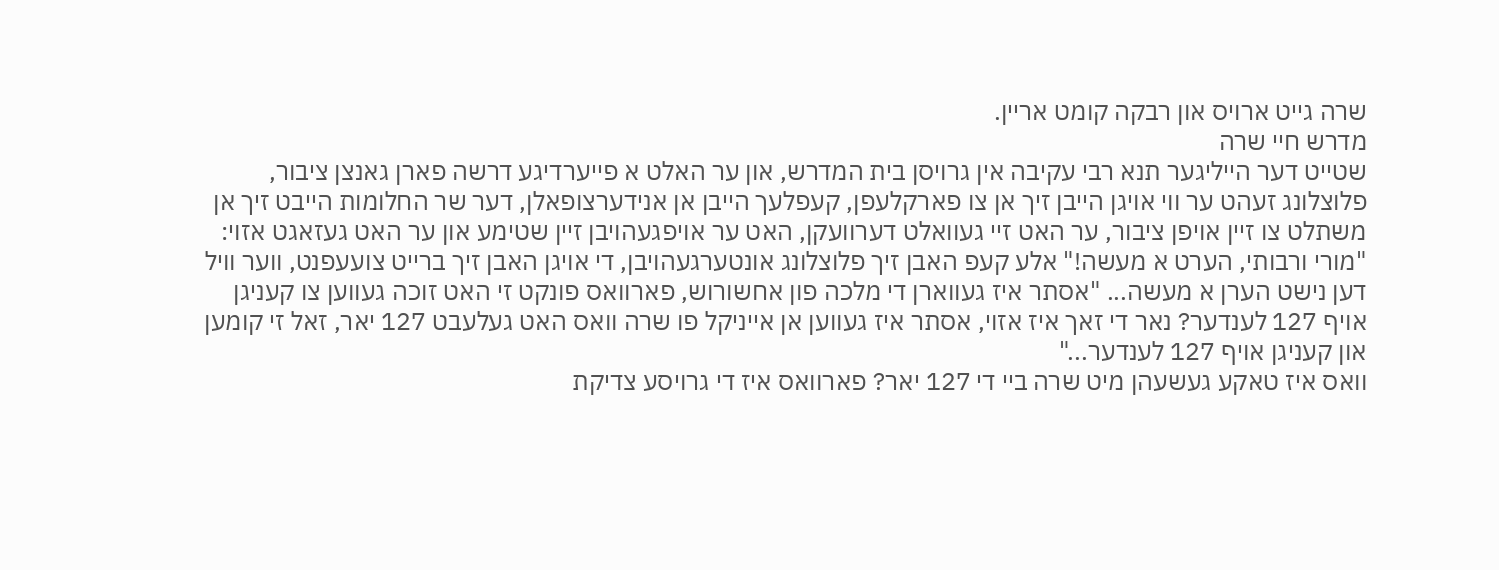שרה גייט ארויס און רבקה קומט אריין.
מדרש חיי שרה
שטייט דער הייליגער תנא רבי עקיבה אין גרויסן בית המדרש, און ער האלט א פייערדיגע דרשה פארן גאנצן ציבור, פלוצלונג זעהט ער ווי אויגן הייבן זיך אן צו פארקלעפן, קעפלעך הייבן אן אנידערצופאלן, דער שר החלומות הייבט זיך אן משתלט צו זיין אויפן ציבור, ער האט זיי געוואלט דערוועקן, האט ער אויפגעהויבן זיין שטימע און ער האט געזאגט אזוי:
"מורי ורבותי, הערט א מעשה!" אלע קעפ האבן זיך פלוצלונג אונטערגעהויבן, די אויגן האבן זיך ברייט צועעפנט, ווער וויל דען נישט הערן א מעשה... "אסתר איז געווארן די מלכה פון אחשורוש, פארוואס פונקט זי האט זוכה געווען צו קעניגן אויף 127 לענדער? נאר די זאך איז אזוי, אסתר איז געווען אן אייניקל פו שרה וואס האט געלעבט 127 יאר, זאל זי קומען און קעניגן אויף 127 לענדער..."
וואס איז טאקע געשעהן מיט שרה ביי די 127 יאר? פארוואס איז די גרויסע צדיקת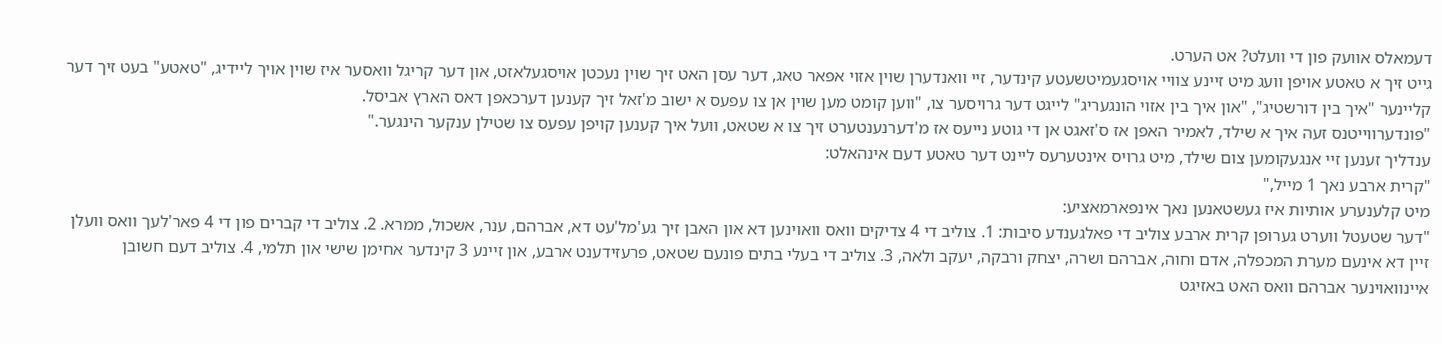דעמאלס אוועק פון די וועלט? אט הערט.
גייט זיך א טאטע אויפן וועג מיט זיינע צוויי אויסגעמיטשעטע קינדער, זיי וואנדערן שוין אזוי אפאר טאג, דער עסן האט זיך שוין נעכטן אויסגעלאזט, און דער קריגל וואסער איז שוין אויך ליידיג, "טאטע" בעט זיך דער קליינער "איך בין דורשטיג", "און איך בין אזוי הונגעריג" לייגט דער גרויסער צו, "ווען קומט מען שוין אן צו עפעס א ישוב מ'זאל זיך קענען דערכאפן דאס הארץ אביסל.
"פונדערווייטנס זעה איך א שילד, לאמיר האפן אז ס'זאגט אן די גוטע נייעס אז מ'דערנענטערט זיך צו א שטאט, וועל איך קענען קויפן עפעס צו שטילן ענקער הינגער."
ענדליך זענען זיי אנגעקומען צום שילד, מיט גרויס אינטערעס ליינט דער טאטע דעם אינהאלט:
"קרית ארבע נאך 1 מייל,"
מיט קלענערע אותיות איז געשטאנען נאך אינפארמאציע:
"דער שטעטל ווערט גערופן קרית ארבע צוליב די פאלגענדע סיבות: 1. צוליב די 4 צדיקים וואס וואוינען דא און האבן זיך גע'מל'עט דא, אברהם, ענר, אשכול, ממרא. 2. צוליב די קברים פון די 4 פאר'לעך וואס וועלן זיין דא אינעם מערת המכפלה, אדם וחוה, אברהם ושרה, יצחק ורבקה, יעקב ולאה, 3. צוליב די בעלי בתים פונעם שטאט, פרעזידענט ארבע, און זיינע 3 קינדער אחימן שישי און תלמי, 4. צוליב דעם חשובן איינוואוינער אברהם וואס האט באזיגט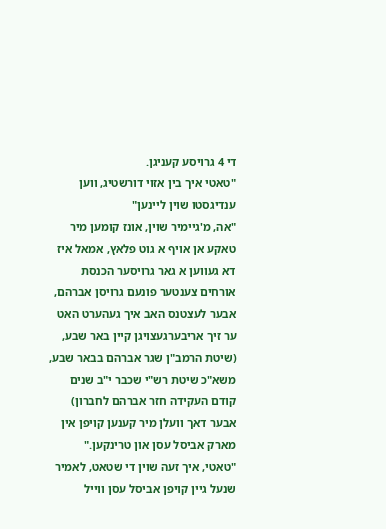די 4 גרויסע קעניגן.
"טאטי איך בין אזוי דורשטיג, ווען ענדיגסטו שוין ליינען"
"אה, מ'גיימיר שוין, אונז קומען מיר טאקע אן אויף א גוט פלאץ, אמאל איז דא געווען א גאר גרויסער הכנסת אורחים צענטער פונעם גרויסן אברהם, אבער לעצטנס האב איך געהערט האט ער זיך אריבערגעצויגן קיין באר שבע, (שיטת הרמב"ן שגר אברהם בבאר שבע, משא"כ שיטת רש"י שכבר י"ב שנים קודם העקידה חזר אברהם לחברון) אבער דאך וועלן מיר קענען קויפן אין מארק אביסל עסן און טרינקען."
"טאטי, איך זעה שוין די שטאט, לאמיר שנעל גיין קויפן אביסל עסן ווייל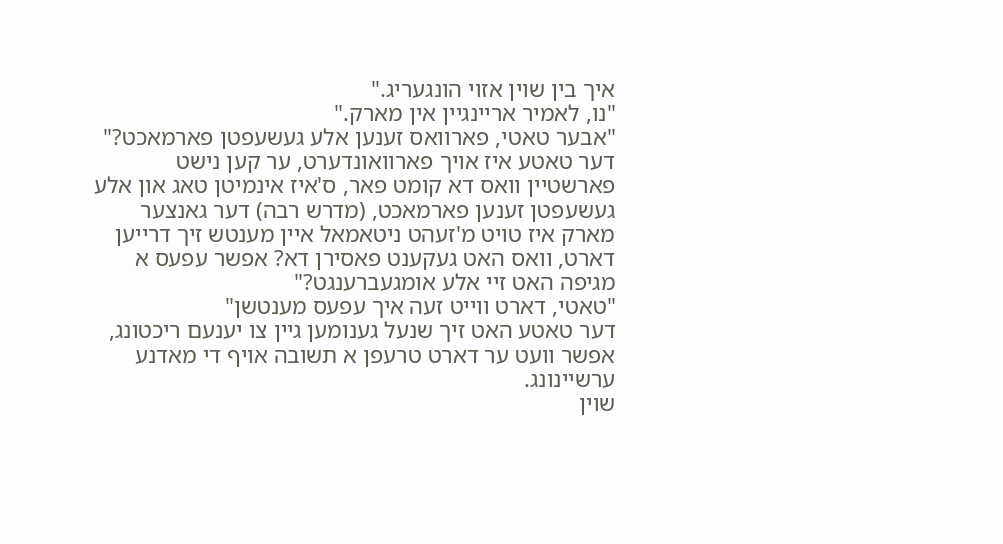איך בין שוין אזוי הונגעריג."
"נו, לאמיר אריינגיין אין מארק."
"אבער טאטי, פארוואס זענען אלע געשעפטן פארמאכט?"
דער טאטע איז אויך פארוואונדערט, ער קען נישט פארשטיין וואס דא קומט פאר, ס'איז אינמיטן טאג און אלע געשעפטן זענען פארמאכט, (מדרש רבה) דער גאנצער מארק איז טויט מ'זעהט ניטאמאל איין מענטש זיך דרייען דארט, וואס האט געקענט פאסירן דא? אפשר עפעס א מגיפה האט זיי אלע אומגעברענגט?"
"טאטי, דארט ווייט זעה איך עפעס מענטשן"
דער טאטע האט זיך שנעל גענומען גיין צו יענעם ריכטונג, אפשר וועט ער דארט טרעפן א תשובה אויף די מאדנע ערשיינונג.
שוין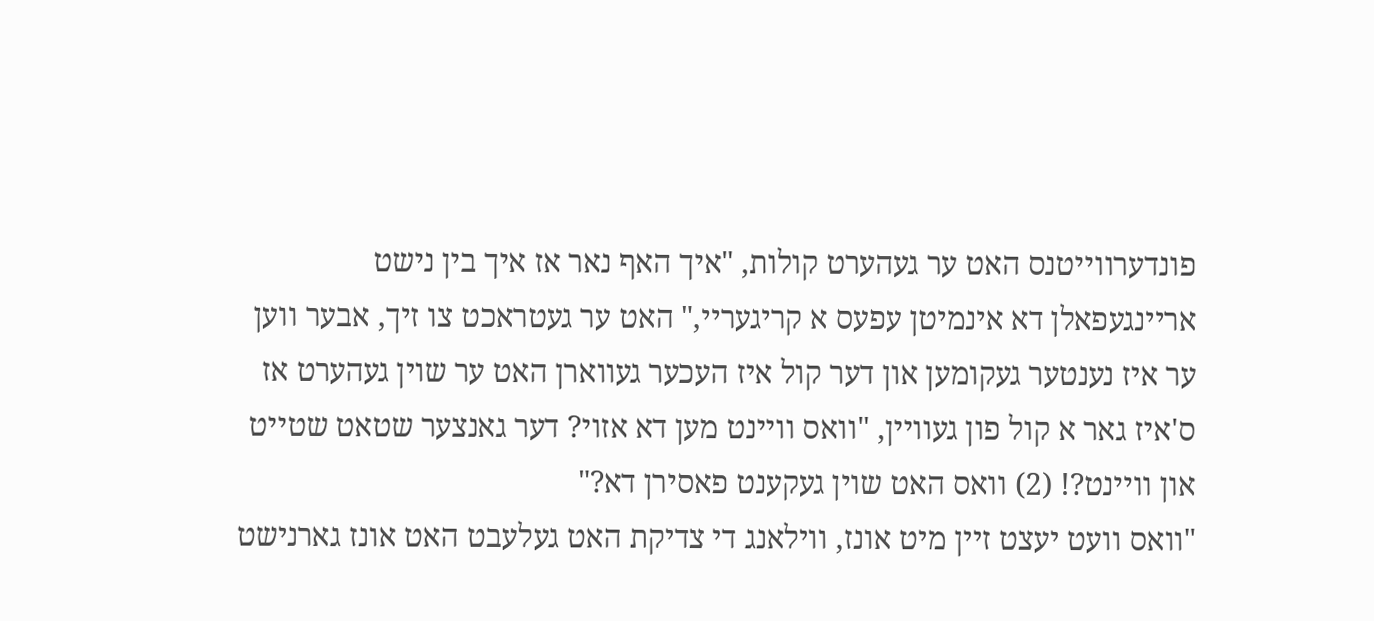פונדערווייטנס האט ער געהערט קולות, "איך האף נאר אז איך בין נישט אריינגעפאלן דא אינמיטן עפעס א קריגעריי," האט ער געטראכט צו זיך, אבער ווען ער איז נענטער געקומען און דער קול איז העכער געווארן האט ער שוין געהערט אז ס'איז גאר א קול פון געוויין, "וואס וויינט מען דא אזוי? דער גאנצער שטאט שטייט און וויינט?! (2) וואס האט שוין געקענט פאסירן דא?"
"וואס וועט יעצט זיין מיט אונז, ווילאנג די צדיקת האט געלעבט האט אונז גארנישט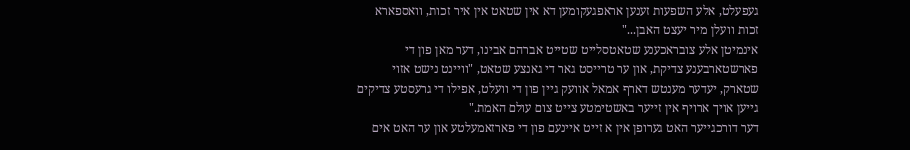געפעלט, אלע השפעות זענען אראפגעקומען דא אין שטאט אין איר זכות, וואספארא זכות וועלן מיר יעצט האבן..."
אינמיטן אלע צובראכענע שטאטסלייט שטייט אברהם אבינו, דער מאן פון די פארשטארבענע צדיקת, און ער טרייסט גאר די גאנצע שטאט, "וויינט נישט אזוי שטארק, יעדער מענטש דארף אמאל אוועק גיין פון די וועלט, אפילו די גרעסטע צדיקים גייען אויך ארויף אין זייער באשטימטע צייט צום עולם האמת."
דער דורכגייער האט גערופן אין א זייט איינעם פון די פארזאמעלטע און ער האט אים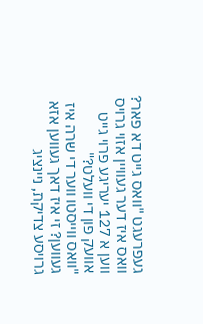געפרעגט "וואס גייט דא פאר? וואס איז דער געוויין אזוי גרויס ווען א 127 יעריגע פרוי גייט אוועק פון די וועלט?"
"וואס ווייסטו ווער די שרה איז געווען? זי איז דאך געווען אזא גרויסע צדיקת, ניינציג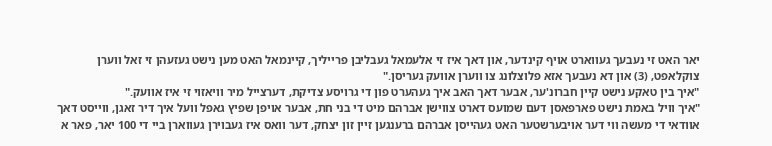יאר האט זי נעבעך געווארט אויף קינדער, און דאך איז זי אלעמאל געבליבן פרייליך, קיינמאל האט מען נישט געזעהן זי זאל ווערן צוקלאפט, (3) און דא נעבעך אזא פלוצלונג צו ווערן אוועק געריסן."
"איך בין טאקע נישט קיין חברונ'ער, אבער דאך האב איך געהערט פון די גרויסע צדיקת, דערצייל מיר וויאזוי זי איז אוועק."
"איך וויל באמת נישט פארפאסן דעם שמועס דארט צווישן אברהם מיט די בני חת, אבער אויפן שפיץ גאפל וועל איך דיר זאגן, ווייסט דאך אוודאי די מעשה ווי דער אויבערשטער האט געהייסן אברהם ברענגען זיין זון יצחק, דער וואס איז געבוירן געווארן ביי די 100 יאר, פאר א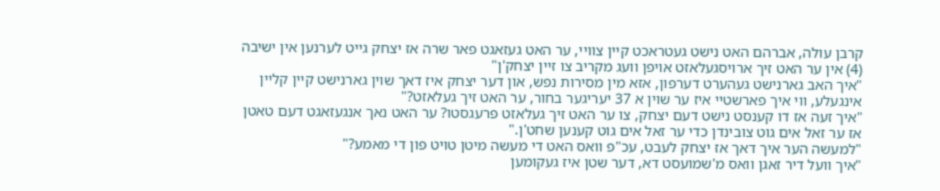קרבן עולה, אברהם האט נישט געטראכט קיין צוויי, ער האט געזאגט פאר שרה אז יצחק גייט לערנען אין ישיבה (4) אין ער האט זיך ארויסגעלאזט אויפן וועג מקריב צו זיין יצחק'ן"
"איך האב גארנישט געהערט דערפון, אזא מין מסירות נפש, און דער יצחק איז דאך שוין גארנישט קיין קליין אינגעלע, ווי איך פארשטיי איז ער שוין א 37 יעריגער בחור, ער האט זיך געלאזט?"
"איך זעה אז דו קענסט נישט דעם יצחק, צו ער האט זיך געלאזט פרעגסטו? ער האט נאך אנגעזאגט דעם טאטן אז ער זאל אים גוט צובינדן כדי ער זאל אים גוט קענען שחט'ן."
"למעשה הער איך דאך אז יצחק לעבט, עכ"פ וואס האט די מעשה מיטן טויט פון די מאמע?"
"איך וועל דיר זאגן וואס מ'שמועסט דא, דער שטן איז געקומען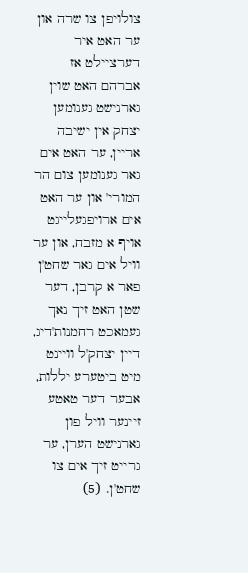צולויפן צו שרה און ער האט איר דערציילט אז אברהם האט שוין גארנישט גענומען יצחק אין ישיבה אריין, ער האט אים גאר גענומען צום הר המורי' און ער האט אים ארויפגעלייגט אויף א מזבח, און ער וויל אים גאר שחט'ן פאר א קרבן, דער שטן האט זיך נאך געמאכט רחמנות'דיג, דיין יצחק'ל וויינט מיט ביטערע יללות, אבער דער טאטע זיינער וויל פון גארנישט הערן, ער גרייט זיך אים צו שחט'ן. (5)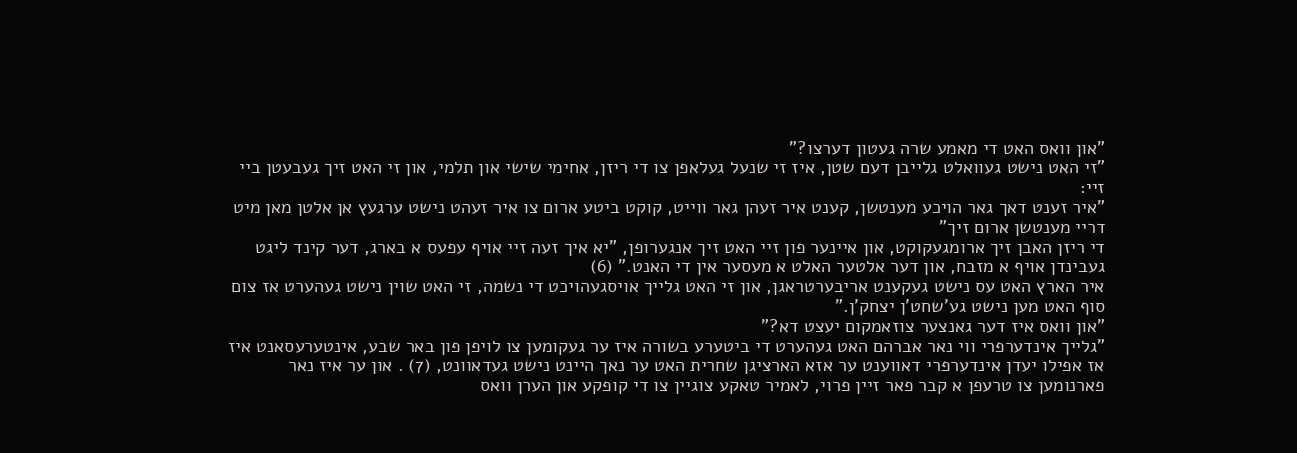"און וואס האט די מאמע שרה געטון דערצו?"
"זי האט נישט געוואלט גלייבן דעם שטן, איז זי שנעל געלאפן צו די ריזן, אחימי שישי און תלמי, און זי האט זיך געבעטן ביי זיי:
"איר זענט דאך גאר הויכע מענטשן, קענט איר זעהן גאר ווייט, קוקט ביטע ארום צו איר זעהט נישט ערגעץ אן אלטן מאן מיט דריי מענטשן ארום זיך"
די ריזן האבן זיך ארומגעקוקט, און איינער פון זיי האט זיך אנגערופן, "יא איך זעה זיי אויף עפעס א בארג, דער קינד ליגט געבינדן אויף א מזבח, און דער אלטער האלט א מעסער אין די האנט." (6)
איר הארץ האט עס נישט געקענט אריבערטראגן, און זי האט גלייך אויסגעהויכט די נשמה, זי האט שוין נישט געהערט אז צום סוף האט מען נישט גע'שחט'ן יצחק'ן."
"און וואס איז דער גאנצער צוזאמקום יעצט דא?"
"גלייך אינדערפרי ווי נאר אברהם האט געהערט די ביטערע בשורה איז ער געקומען צו לויפן פון באר שבע, אינטערעסאנט איז אז אפילו יעדן אינדערפרי דאווענט ער אזא הארציגן שחרית האט ער נאך היינט נישט געדאוונט, (7) . און ער איז נאר פארנומען צו טרעפן א קבר פאר זיין פרוי, לאמיר טאקע צוגיין צו די קופקע און הערן וואס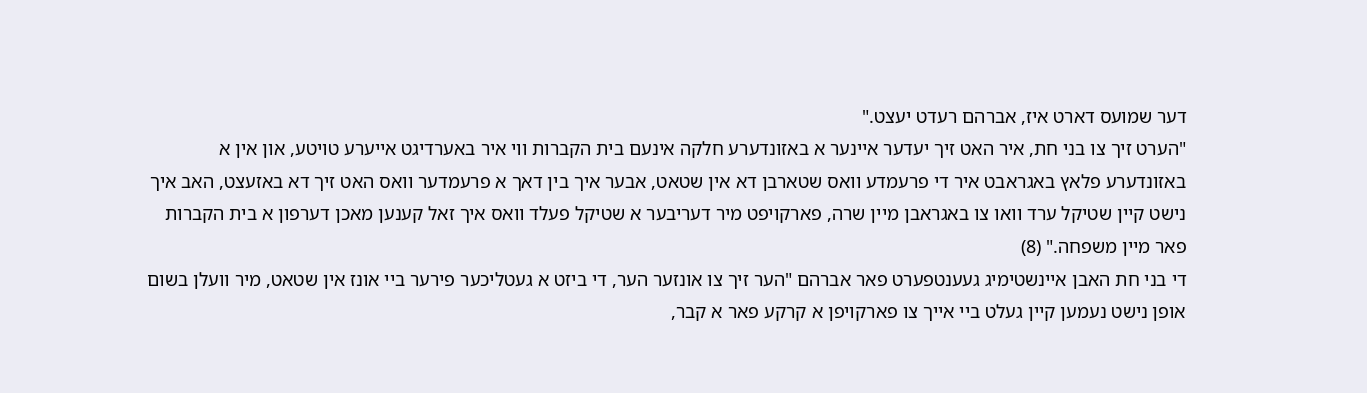דער שמועס דארט איז, אברהם רעדט יעצט."
"הערט זיך צו בני חת, איר האט זיך יעדער איינער א באזונדערע חלקה אינעם בית הקברות ווי איר באערדיגט אייערע טויטע, און אין א באזונדערע פלאץ באגראבט איר די פרעמדע וואס שטארבן דא אין שטאט, אבער איך בין דאך א פרעמדער וואס האט זיך דא באזעצט, האב איך נישט קיין שטיקל ערד וואו צו באגראבן מיין שרה, פארקויפט מיר דעריבער א שטיקל פעלד וואס איך זאל קענען מאכן דערפון א בית הקברות פאר מיין משפחה." (8)
די בני חת האבן איינשטימיג געענטפערט פאר אברהם "הער זיך צו אונזער הער, די ביזט א געטליכער פירער ביי אונז אין שטאט, מיר וועלן בשום אופן נישט נעמען קיין געלט ביי אייך צו פארקויפן א קרקע פאר א קבר,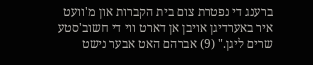ברענג די נפטרת צום בית הקברות און מ'וועט איר באערדיגן אויבן אן דארט ווי די חשוב'סטע שרים ליגן." (9) אברהם האט אבער נישט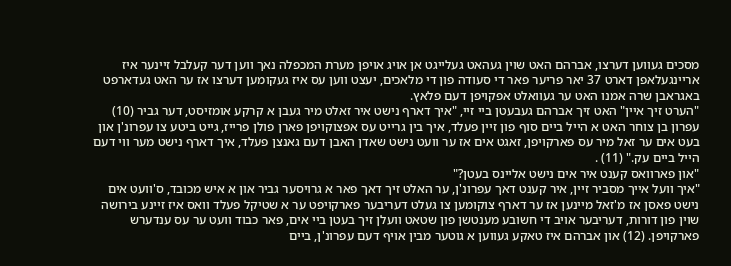מסכים געווען דערצו, אברהם האט שוין געהאט געלייגט אן אויג אויפן מערת המכפלה נאך ווען דער קעלבל זיינער איז אריינגעלאפן דארט 37 יאר פריער פאר די סעודה פון די מלאכים, יעצט ווען עס איז געקומען דערצו אז ער האט געדארפט באגראבן שרה אמנו האט ער געוואלט אפקויפן דעם פלאץ.
"הערט זיך איין" האט זיך אברהם געבעטן ביי זיי, "איך דארף נישט איר זאלט מיר געבן א קרקע אומזיסט, דער גביר (10) עפרון בן צוחר האט א הייל ביים סוף פון זיין פעלד, איך בין גרייט עס אפצוקויפן פארן פולן פרייז, גייט ביטע צו עפרונ'ן און בעט אים ער זאל מיר עס פארקויפן, זאגט אים אז ער וועט נישט שאדן האבן דעם גאנצן פעלד, איך דארף נישט מער ווי דעם הייל ביים עק." (11) .
"און פארוואס קענט איר אים נישט אליינס בעטן?"
"איך וועל אייך מסביר זיין, איר קענט דאך עפרונ'ן, ער האלט זיך דאך פאר א גרויסער גביר און א איש מכובד, ס'וועט אים נישט פאסן אז מ'זאל מיינען אז ער דארף צוקומען צו געלט דעריבער פארקויפט ער א שטיקל פעלד וואס איז זיינע בירושה שוין פון דורות, דעריבער אויב די חשובע מענטשן פון שטאט וועלן זיך בעטן ביי אים, פאר כבוד וועט ער עס ענדערש פארקויפן. (12) און אברהם איז טאקע געווען א גוטער מבין אויף דעם עפרונ'ן, ביים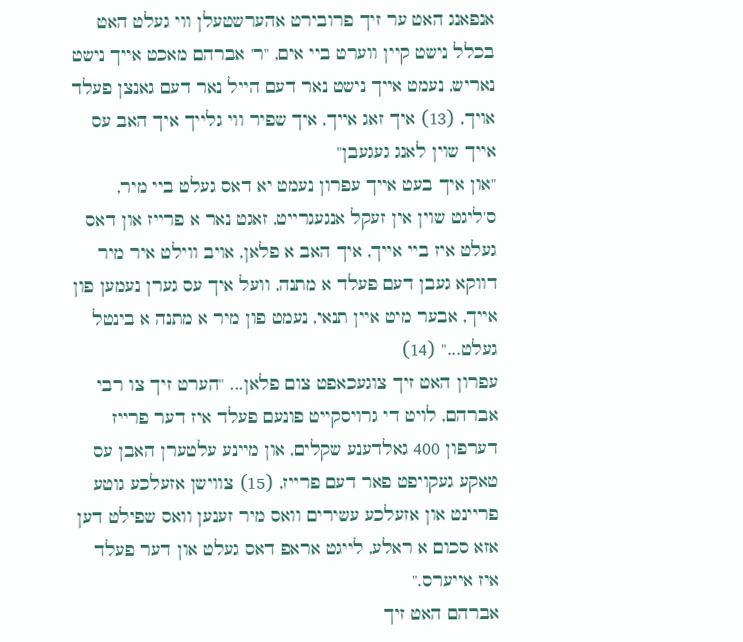אנפאנג האט ער זיך פרובירט אהערשטעלן ווי געלט האט בכלל נישט קיין ווערט ביי אים, "ר' אברהם מאכט אייך נישט נאריש, נעמט אייך נישט נאר דעם הייל נאר דעם גאנצן פעלד אויך, (13) איך זאג אייך, איך שפיר ווי גלייך איך האב עס אייך שוין לאנג געגעבן"
"און איך בעט אייך עפרון נעמט יא דאס געלט ביי מיר, ס'ליגט שוין אין זעקל אנגעגרייט, זאגט נאר א פרייז און דאס געלט איז ביי אייך, איך האב א פלאן, אויב ווילט איר מיר דווקא געבן דעם פעלד א מתנה, וועל איך עס גערן נעמען פון אייך, אבער מיט איין תנאי, נעמט פון מיר א מתנה א בינטל געלט..." (14)
עפרון האט זיך צוגעכאפט צום פלאן... "הערט זיך צו רבי אברהם, לויט די גרויסקייט פונעם פעלד איז דער פרייז דערפון 400 גאלדענע שקלים, און מיינע עלטערן האבן עס טאקע געקויפט פאר דעם פרייז, (15) צווישן אזעלכע גוטע פריינט און אזעלכע עשירים וואס מיר זענען וואס שפילט דען אזא סכום א ראלע, לייגט אראפ דאס געלט און דער פעלד איז אייערס."
אברהם האט זיך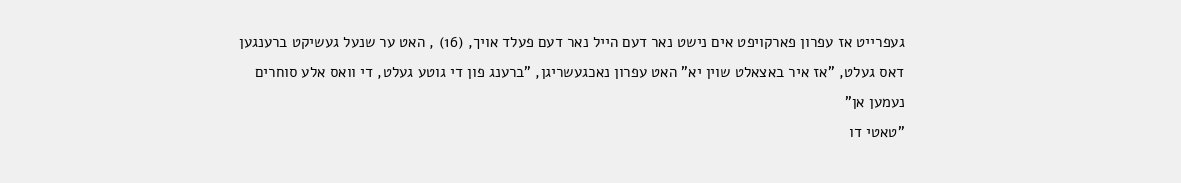געפרייט אז עפרון פארקויפט אים נישט נאר דעם הייל נאר דעם פעלד אויך, (16) , האט ער שנעל געשיקט ברענגען דאס געלט, "אז איר באצאלט שוין יא" האט עפרון נאכגעשריגן, "ברענג פון די גוטע געלט, די וואס אלע סוחרים נעמען אן"
"טאטי דו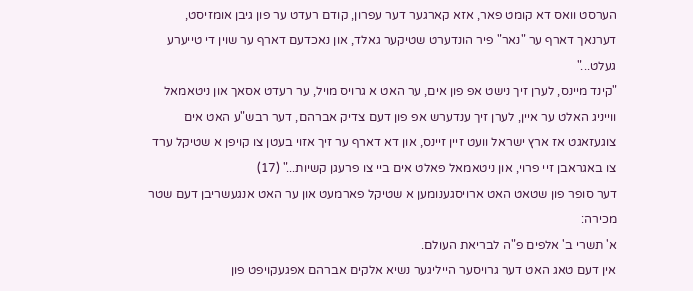הערסט וואס דא קומט פאר, אזא קארגער דער עפרון, קודם רעדט ער פון גיבן אומזיסט, דערנאך דארף ער "נאר" פיר הונדערט שטיקער גאלד, און נאכדעם דארף ער שוין די טייערע געלט..."
"קינד מיינס, לערן זיך נישט אפ פון אים, ער האט א גרויס מויל, ער רעדט אסאך און ניטאמאל ווייניג האלט ער איין, לערן זיך ענדערש אפ פון דעם צדיק אברהם, דער רבש"ע האט אים צוגעזאגט אז ארץ ישראל וועט זיין זיינס, און דא דארף ער זיך אזוי בעטן צו קויפן א שטיקל ערד צו באגראבן זיי פרוי, און ניטאמאל פאלט אים ביי צו פרעגן קשיות..." (17)
דער סופר פון שטאט האט ארויסגענומען א שטיקל פארמעט און ער האט אנגעשריבן דעם שטר מכירה:
א' תשרי ב' אלפים פ"ה לבריאת העולם.
אין דעם טאג האט דער גרויסער הייליגער נשיא אלקים אברהם אפגעקויפט פון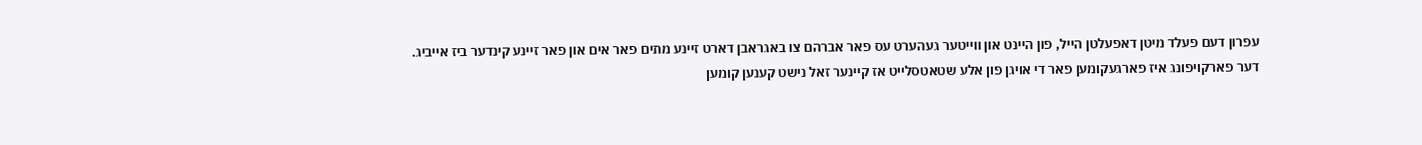עפרון דעם פעלד מיטן דאפעלטן הייל, פון היינט און ווייטער געהערט עס פאר אברהם צו באגראבן דארט זיינע מתים פאר אים און פאר זיינע קינדער ביז אייביג.
דער פארקויפונג איז פארגעקומען פאר די אויגן פון אלע שטאטסלייט אז קיינער זאל נישט קענען קומען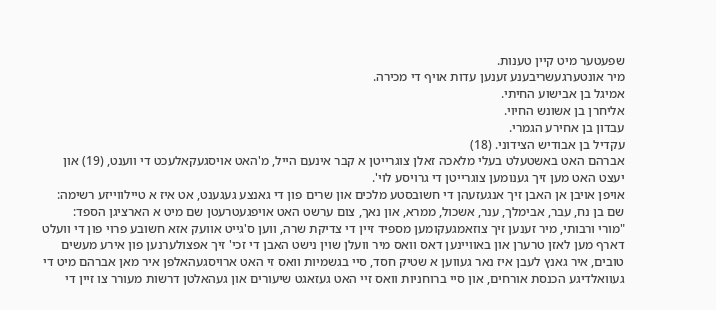שפעטער מיט קיין טענות.
מיר אונטערגעשריבענע זענען עדות אויף די מכירה.
אמיגל בן אבישוע החיתי.
אליחרן בן אשונש החיוי.
עבדון בן אחירע הגמרי.
עקדיל בן אבודיש הצידוני. (18)
אברהם האט באשטעלט בעלי מלאכה זאלן צוגרייטן א קבר אינעם הייל, מ'האט אויסגעקאלעכט די ווענט, (19) און יעצט האט מען זיך גענומען צוגרייטן די גרויסע לוי'.
אויפן אויבן אן האבן זיך אנגעזעהן די חשובסטע מלכים און שרים פון די גאנצע געגענט, אט איז א טיילווייזע רשימה: שם בן נח, עבר, אבימלך, ענר, אשכול, ממרא, און נאך, צום ערשט האט אויפגעטרעטן שם מיט א הארציגן הספד:
"מורי ורבותי, מיר זענען זיך צוזאמגעקומען מספיד זיין די צדיקת שרה, ווען ס'גייט אוועק אזא חשובע פרוי פון די וועלט דארף מען לאזן טרערן און באוויינען דאס וואס מיר וועלן שוין נישט האבן די זכי' זיך אפצולערנען פון אירע מעשים טובים, איר גאנץ לעבן איז נאר געווען א שטיק חסד, סיי בגשמיות וואס זי האט ארויסגעהאלפן איר מאן אברהם מיט די געוואלדיגע הכנסת אורחים, און סיי ברוחניות וואס זיי האט געזאגט שיעורים און געהאלטן דרשות מעורר צו זיין די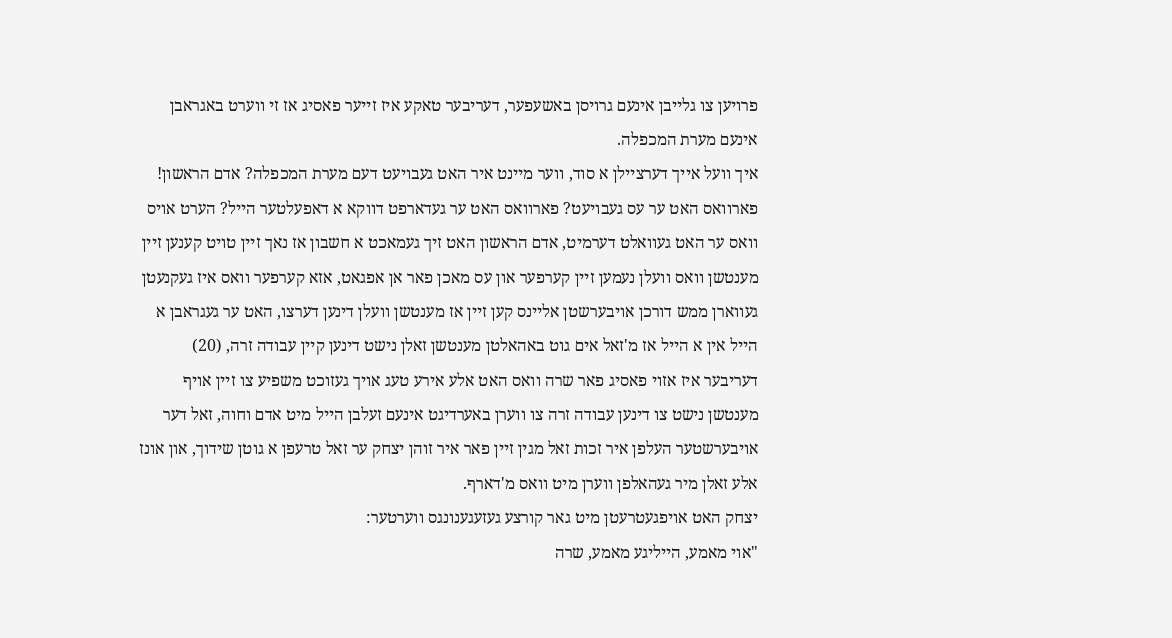פרויען צו גלייבן אינעם גרויסן באשעפער, דעריבער טאקע איז זייער פאסיג אז זי ווערט באגראבן אינעם מערת המכפלה.
איך וועל אייך דערציילן א סוד, ווער מיינט איר האט געבויעט דעם מערת המכפלה? אדם הראשון! פארוואס האט ער עס געבויעט? פארוואס האט ער געדארפט דווקא א דאפעלטער הייל? הערט אויס וואס ער האט געוואלט דערמיט, אדם הראשון האט זיך געמאכט א חשבון אז נאך זיין טויט קענען זיין מענטשן וואס וועלן נעמען זיין קערפער און עס מאכן פאר אן אפגאט, אזא קערפער וואס איז געקנעטן געווארן ממש דורכן אויבערשטן אליינס קען זיין אז מענטשן וועלן דינען דערצו, האט ער געגראבן א הייל אין א הייל אז מ'זאל אים גוט באהאלטן מענטשן זאלן נישט דינען קיין עבודה זרה, (20)
דעריבער איז אזוי פאסיג פאר שרה וואס האט אלע אירע טעג אויך געזוכט משפיע צו זיין אויף מענטשן נישט צו דינען עבודה זרה צו ווערן באערדיגט אינעם זעלבן הייל מיט אדם וחוה, זאל דער אויבערשטער העלפן איר זכות זאל מגין זיין פאר איר זוהן יצחק ער זאל טרעפן א גוטן שידוך, און אונז אלע זאלן מיר געהאלפן ווערן מיט וואס מ'דארף.
יצחק האט אויפגעטרעטן מיט גאר קורצע געזעגענונגס ווערטער:
"אוי מאמע, הייליגע מאמע, שרה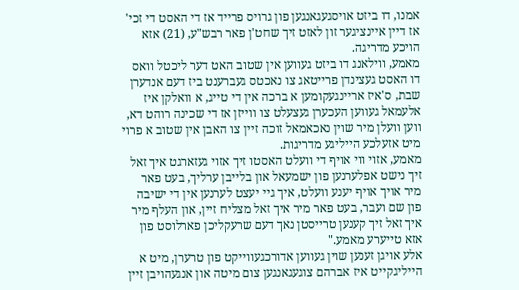אמנו, דו ביזט אויסגעגאנגען פון גרויס פרייד אז די האסט די זכי' אז דיין איינציגער זון לאזט זיך שחט'ן פאר רבש"ע, (21) אזא הויכע מדריגה.
מאמע, ווילאנג דו ביזט געווען אין שטוב האט דער ליכטל וואס דו האסט געצינדן פרייטאג צו נאכטס געברענט ביז דעם אנדערן שבת, ס'איז אריינגעקומען א ברכה אין די טייג, א וואלקן איז אלעמאל געווען העכערן געצעלט צו ווייזן אז די שכינה רוהט דא, ווען וועלן מיר שוין נאכאמאל זוכה זיין צו האבן אין שטוב א פרוי מיט אזעלכע הייליגע מדריגות.
מאמע, אזוי ווי אויף די וועלט האסטו זיך אזוי געזארגט איך זאל זיך נישט אפלערנען פון ישמעאל און בלייבן ערליך, בעט פאר מיר אויך אויף יענע וועלט, איך גיי יעצט לערנען אין די ישיבה פון שם ועבר, בעט פאר מיר איך זאל מצליח זיין, און העלף מיר איך זאל זיך קענען טרייסטן נאך דעם שרעקליכן פארלוסט פון אזא טייערע מאמע."
אלע אויגן זענען שוין געווען אדורכגעווייקט פון טרערן, מיט א הייליגקייט איז אברהם צוגעגאנגען צום מיטה און אנגעהויבן זיין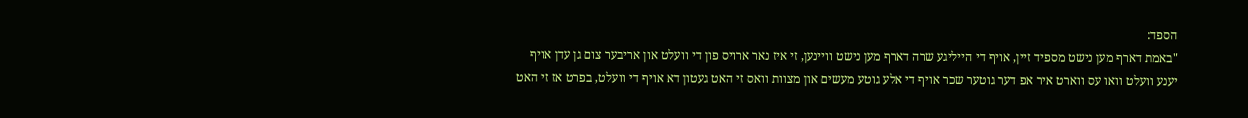הספד:
"באמת דארף מען נישט מספיד זיין, אויף די הייליגע שרה דארף מען נישט וויינען, זי איז נאר ארויס פון די וועלט און אריבער צום גן עדן אויף יענע וועלט וואו עס ווארט איר אפ דער גוטער שכר אויף די אלע גוטע מעשים און מצוות וואס זי האט געטון דא אויף די וועלט, בפרט אז זי האט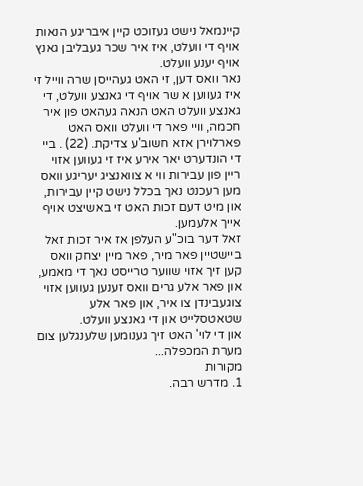קיינמאל נישט געזוכט קיין איבריגע הנאות אויף די וועלט, איז איר שכר געבליבן גאנץ אויף יענע וועלט.
נאר וואס דען, זי האט געהייסן שרה ווייל זי איז געווען א שר אויף די גאנצע וועלט, די גאנצע וועלט האט הנאה געהאט פון איר חכמה, וויי פאר די וועלט וואס האט פארלוירן אזא חשוב'ע צדיקת. (22) . ביי די הונדערט יאר אירע איז זי געווען אזוי ריין פון עבירות ווי א צוואנציג יעריגע וואס מען רעכנט נאך בכלל נישט קיין עבירות, און מיט דעם זכות האט זי באשיצט אויף אייך אלעמען.
זאל דער בוכ"ע העלפן אז איר זכות זאל ביישטיין פאר מיר, פאר מיין יצחק וואס קען זיך אזוי שווער טרייסט נאך די מאמע, און פאר אלע גרים וואס זענען געווען אזוי צוגעבינדן צו איר, און פאר אלע שטאטסלייט און די גאנצע וועלט.
און די לוי' האט זיך גענומען שלענגלען צום מערת המכפלה...
מקורות
1. מדרש רבה.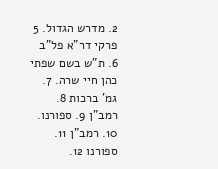2. מדרש הגדול. 5 פרקי דר"א פל"ב 6. ת"ש בשם שפתי כהן חיי שרה. 7. גמ' ברכות 8. רמב"ן 9. ספורנו. 10. רמב"ן 11. ספורנו 12.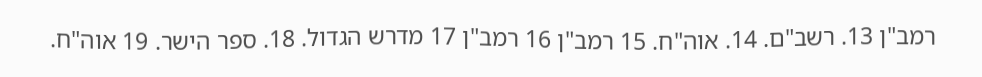רמב"ן 13. רשב"ם. 14. אוה"ח. 15 רמב"ן 16 רמב"ן 17 מדרש הגדול. 18. ספר הישר. 19 אוה"ח.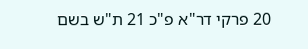20 פרקי דר"א פ"כ 21 ת"ש בשם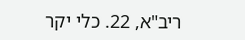ריב"א, 22. כלי יקר